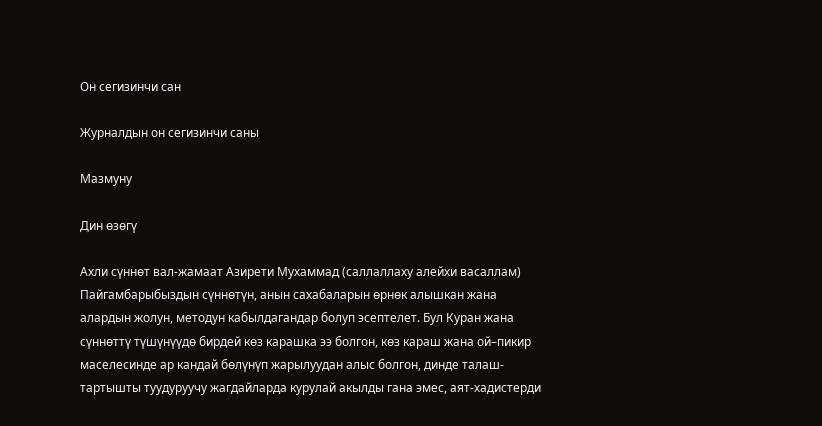Он сегизинчи сан

Журналдын он сегизинчи саны

Мазмуну

Дин өзөгү

Ахли сүннөт вал-жамаат Азирети Мухаммад (саллаллаху алейхи васаллам) Пайгамбарыбыздын сүннөтүн, анын сахабаларын өрнөк алышкан жана алардын жолун, методун кабылдагандар болуп эсептелет. Бул Куран жана сүннөттү түшүнүүдө бирдей көз карашка ээ болгон, көз караш жана ой–пикир маселесинде ар кандай бөлүнүп жарылуудан алыс болгон, динде талаш-тартышты туудуруучу жагдайларда курулай акылды гана эмес, аят-хадистерди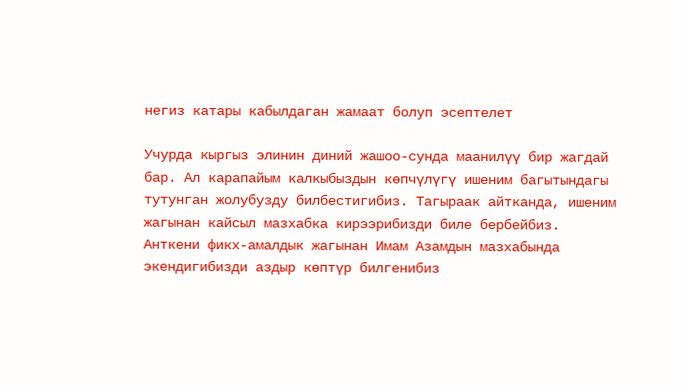негиз катары кабылдаган жамаат болуп эсептелет

Учурда кыргыз элинин диний жашоо-сунда маанилүү бир жагдай бар. Ал карапайым калкыбыздын көпчүлүгү ишеним багытындагы тутунган жолубузду билбестигибиз. Тагыраак айтканда, ишеним жагынан кайсыл мазхабка кирээрибизди биле бербейбиз. Анткени фикх-амалдык жагынан Имам Азамдын мазхабында экендигибизди аздыр көптүр билгенибиз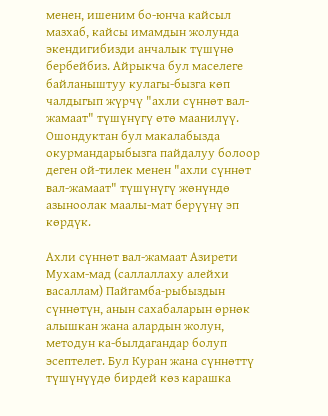менен, ишеним бо-юнча кайсыл мазхаб, кайсы имамдын жолунда экендигибизди анчалык түшүнө бербейбиз. Айрыкча бул маселеге байланыштуу кулагы-бызга көп чалдыгып жүрчү "ахли сүннөт вал-жамаат" түшүнүгү өтө маанилүү. Ошондуктан бул макалабызда окурмандарыбызга пайдалуу болоор деген ой-тилек менен "ахли сүннөт вал-жамаат" түшүнүгү жөнүндө азыноолак маалы-мат берүүнү эп көрдүк.

Ахли сүннөт вал-жамаат Азирети Мухам-мад (саллаллаху алейхи васаллам) Пайгамба-рыбыздын сүннөтүн, анын сахабаларын өрнөк алышкан жана алардын жолун, методун ка-былдагандар болуп эсептелет. Бул Куран жана сүннөттү түшүнүүдө бирдей көз карашка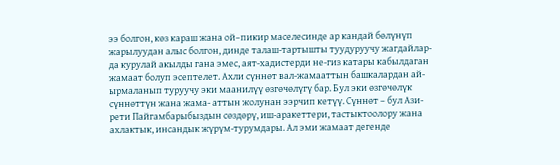ээ болгон, көз караш жана ой–пикир маселесинде ар кандай бөлүнүп жарылуудан алыс болгон, динде талаш-тартышты туудуруучу жагдайлар-да курулай акылды гана эмес, аят-хадистерди не-гиз катары кабылдаган жамаат болуп эсептелет. Ахли сүннөт вал-жамааттын башкалардан ай-ырмаланып туруучу эки маанилүү өзгөчөлүгү бар. Бул эки өзгөчөлүк сүннөттүн жана жама- аттын жолунан ээрчип кетүү. Сүннөт – бул Ази-рети Пайгамбарыбыздын сөздөрү, иш-аракеттери, тастыктоолору жана ахлактык, инсандык жүрүм-турумдары. Ал эми жамаат дегенде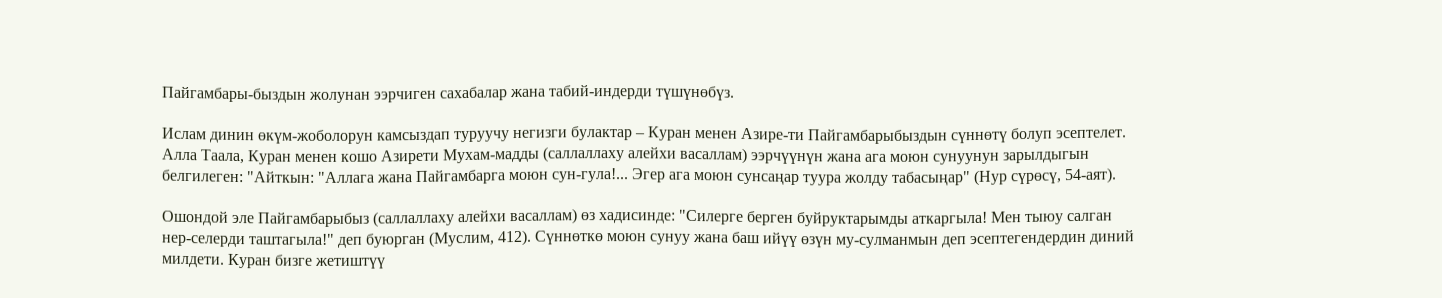Пайгамбары-быздын жолунан ээрчиген сахабалар жана табий-индерди түшүнөбүз.

Ислам динин өкүм-жоболорун камсыздап туруучу негизги булактар – Куран менен Азире-ти Пайгамбарыбыздын сүннөтү болуп эсептелет. Алла Таала, Куран менен кошо Азирети Мухам-мадды (саллаллаху алейхи васаллам) ээрчүүнүн жана ага моюн сунуунун зарылдыгын белгилеген: "Айткын: "Аллага жана Пайгамбарга моюн сун-гула!... Эгер ага моюн сунсаңар туура жолду табасыңар" (Нур сүрөсү, 54-аят).

Ошондой эле Пайгамбарыбыз (саллаллаху алейхи васаллам) өз хадисинде: "Силерге берген буйруктарымды аткаргыла! Мен тыюу салган нер-селерди таштагыла!" деп буюрган (Муслим, 412). Сүннөткө моюн сунуу жана баш ийүү өзүн му-сулманмын деп эсептегендердин диний милдети. Куран бизге жетиштүү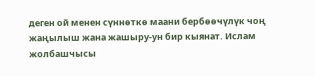деген ой менен сүннөткө маани бербөөчүлүк чоң жаңылыш жана жашыру-ун бир кыянат. Ислам жолбашчысы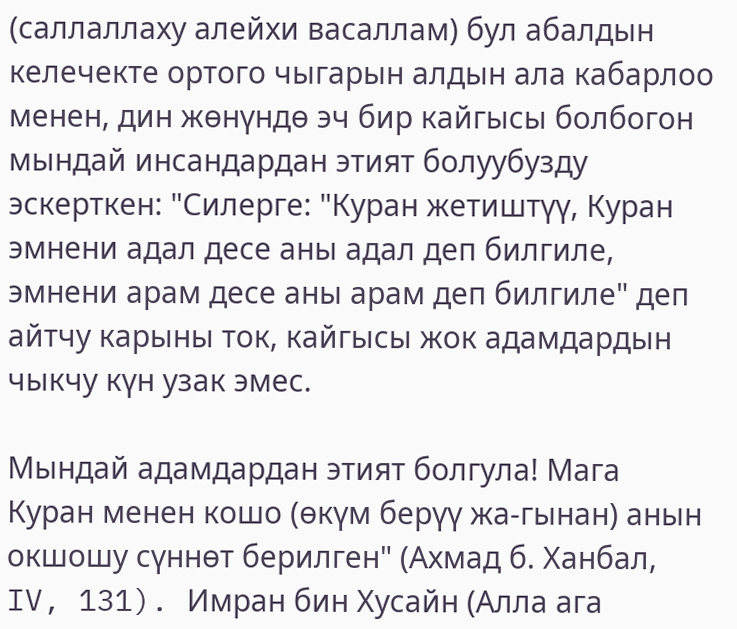(саллаллаху алейхи васаллам) бул абалдын келечекте ортого чыгарын алдын ала кабарлоо менен, дин жөнүндө эч бир кайгысы болбогон мындай инсандардан этият болуубузду эскерткен: "Силерге: "Куран жетиштүү, Куран эмнени адал десе аны адал деп билгиле, эмнени арам десе аны арам деп билгиле" деп айтчу карыны ток, кайгысы жок адамдардын чыкчу күн узак эмес.

Мындай адамдардан этият болгула! Мага Куран менен кошо (өкүм берүү жа-гынан) анын окшошу сүннөт берилген" (Ахмад б. Ханбал, IV, 131). Имран бин Хусайн (Алла ага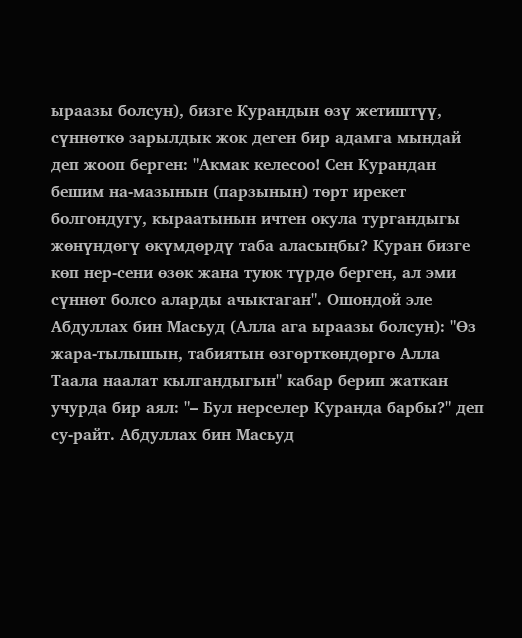ыраазы болсун), бизге Курандын өзү жетиштүү, сүннөткө зарылдык жок деген бир адамга мындай деп жооп берген: "Акмак келесоо! Сен Курандан бешим на-мазынын (парзынын) төрт ирекет болгондугу, кыраатынын ичтен окула тургандыгы жөнүндөгү өкүмдөрдү таба аласыңбы? Куран бизге көп нер-сени өзөк жана туюк түрдө берген, ал эми сүннөт болсо аларды ачыктаган". Ошондой эле Абдуллах бин Масьуд (Алла ага ыраазы болсун): "Өз жара-тылышын, табиятын өзгөрткөндөргө Алла Таала наалат кылгандыгын" кабар берип жаткан учурда бир аял: "– Бул нерселер Куранда барбы?" деп су-райт. Абдуллах бин Масьуд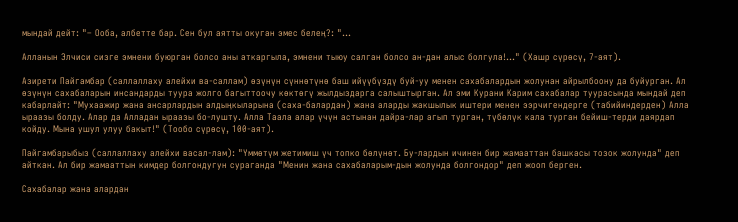мындай дейт: "– Ооба, албетте бар. Сен бул аятты окуган эмес белең?: "...

Алланын Элчиси сизге эмнени буюрган болсо аны аткаргыла, эмнени тыюу салган болсо ан-дан алыс болгула!..." (Хашр сүрөсү, 7-аят).

Азирети Пайгамбар (саллаллаху алейхи ва-саллам) өзүнүн сүннөтүнө баш ийүүбүздү буй-уу менен сахабалардын жолунан айрылбоону да буйурган. Ал өзүнүн сахабаларын инсандарды туура жолго багыттоочу көктөгү жылдыздарга салыштырган. Ал эми Курани Карим сахабалар туурасында мындай деп кабарлайт: "Мухаажир жана ансарлардын алдыңкыларына (саха-балардан) жана аларды жакшылык иштери менен ээрчигендерге (табийиндерден) Алла ыраазы болду. Алар да Алладан ыраазы бо-лушту. Алла Таала алар үчүн астынан дайра-лар агып турган, түбөлүк кала турган бейиш-терди даярдап койду. Мына ушул улуу бакыт!" (Тообо сүрөсү, 100-аят).

Пайгамбарыбыз (саллаллаху алейхи васал-лам): "Үммөтүм жетимиш үч топко бөлүнөт. Бу-лардын ичинен бир жамааттан башкасы тозок жолунда" деп айткан. Ал бир жамааттын кимдер болгондугун сураганда "Менин жана сахабаларым-дын жолунда болгондор" деп жооп берген.

Сахабалар жана алардан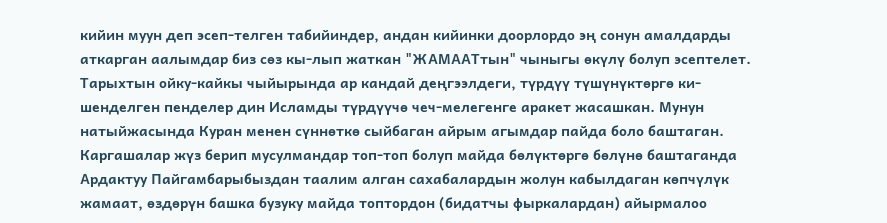кийин муун деп эсеп-телген табийиндер, андан кийинки доорлордо эң сонун амалдарды аткарган аалымдар биз сөз кы-лып жаткан "ЖАМААТтын" чыныгы өкүлү болуп эсептелет. Тарыхтын ойку-кайкы чыйырында ар кандай деңгээлдеги, түрдүү түшүнүктөргө ки-шенделген пенделер дин Исламды түрдүүчө чеч-мелегенге аракет жасашкан. Мунун натыйжасында Куран менен сүннөткө сыйбаган айрым агымдар пайда боло баштаган. Каргашалар жүз берип мусулмандар топ-топ болуп майда бөлүктөргө бөлүнө баштаганда Ардактуу Пайгамбарыбыздан таалим алган сахабалардын жолун кабылдаган көпчүлүк жамаат, өздөрүн башка бузуку майда топтордон (бидатчы фыркалардан) айырмалоо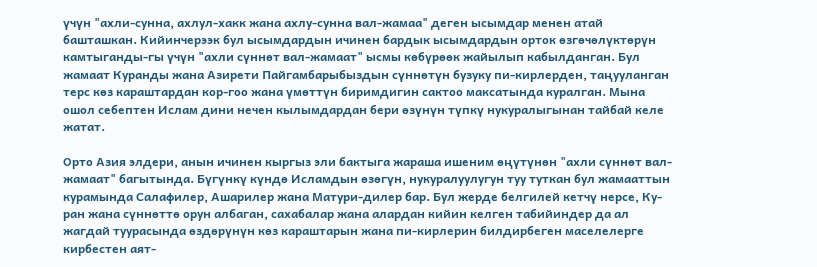үчүн "ахли-сунна, ахлул-хакк жана ахлу-сунна вал-жамаа" деген ысымдар менен атай башташкан. Кийинчерээк бул ысымдардын ичинен бардык ысымдардын орток өзгөчөлүктөрүн камтыганды-гы үчүн "ахли сүннөт вал-жамаат" ысмы көбүрөөк жайылып кабылданган. Бул жамаат Куранды жана Азирети Пайгамбарыбыздын сүннөтүн бузуку пи-кирлерден, таңууланган терс көз караштардан кор-гоо жана үмөттүн биримдигин сактоо максатында куралган. Мына ошол себептен Ислам дини нечен кылымдардан бери өзүнүн түпкү нукуралыгынан тайбай келе жатат.

Орто Азия элдери, анын ичинен кыргыз эли бактыга жараша ишеним өңүтүнөн "ахли сүннөт вал-жамаат" багытында. Бүгүнкү күндө Исламдын өзөгүн, нукуралуулугун туу туткан бул жамааттын курамында Салафилер, Ашарилер жана Матури-дилер бар. Бул жерде белгилей кетчү нерсе, Ку-ран жана сүннөттө орун албаган, сахабалар жана алардан кийин келген табийиндер да ал жагдай туурасында өздөрүнүн көз караштарын жана пи-кирлерин билдирбеген маселелерге кирбестен аят-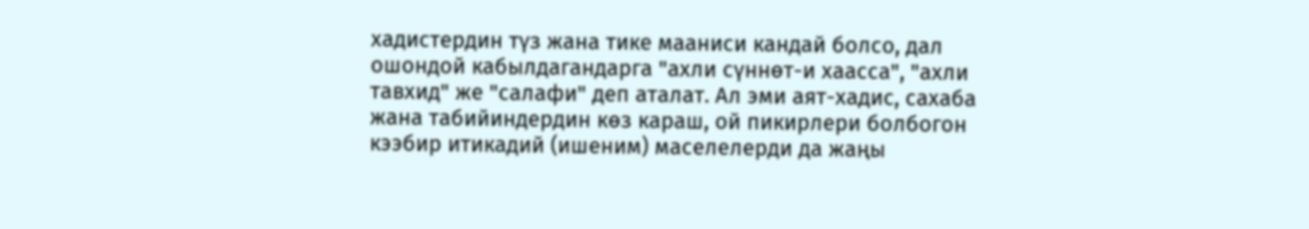хадистердин түз жана тике мааниси кандай болсо, дал ошондой кабылдагандарга "ахли сүннөт-и хаасса", "ахли тавхид" же "салафи" деп аталат. Ал эми аят-хадис, сахаба жана табийиндердин көз караш, ой пикирлери болбогон кээбир итикадий (ишеним) маселелерди да жаңы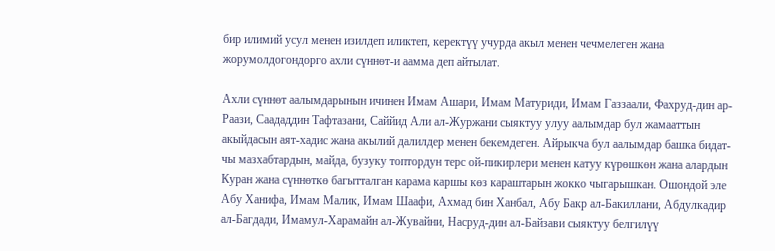бир илимий усул менен изилдеп иликтеп, керектүү учурда акыл менен чечмелеген жана жорумолдогондорго ахли сүннөт-и аамма деп айтылат.

Ахли сүннөт аалымдарынын ичинен Имам Ашари, Имам Матуриди, Имам Газзаали, Фахруд-дин ар-Раази, Саададдин Тафтазани, Саййид Али ал-Журжани сыяктуу улуу аалымдар бул жамааттын акыйдасын аят-хадис жана акылий далилдер менен бекемдеген. Айрыкча бул аалымдар башка бидат-чы мазхабтардын, майда, бузуку топтордун терс ой-пикирлери менен катуу күрөшкөн жана алардын Куран жана сүннөткө багытталган карама каршы көз караштарын жокко чыгарышкан. Ошондой эле Абу Ханифа, Имам Малик, Имам Шаафи, Ахмад бин Ханбал, Абу Бакр ал-Бакиллани, Абдулкадир ал-Багдади, Имамул-Харамайн ал-Жувайни, Насруд-дин ал-Байзави сыяктуу белгилүү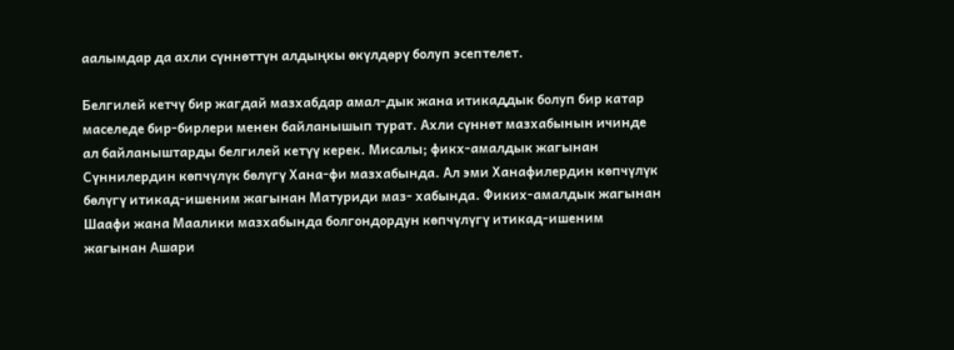аалымдар да ахли сүннөттүн алдыңкы өкүлдөрү болуп эсептелет.

Белгилей кетчү бир жагдай мазхабдар амал-дык жана итикаддык болуп бир катар маселеде бир-бирлери менен байланышып турат. Ахли сүннөт мазхабынын ичинде ал байланыштарды белгилей кетүү керек. Мисалы; фикх-амалдык жагынан Сүннилердин көпчүлүк бөлүгү Хана-фи мазхабында. Ал эми Ханафилердин көпчүлүк бөлүгү итикад-ишеним жагынан Матуриди маз- хабында. Фиких-амалдык жагынан Шаафи жана Маалики мазхабында болгондордун көпчүлүгү итикад-ишеним жагынан Ашари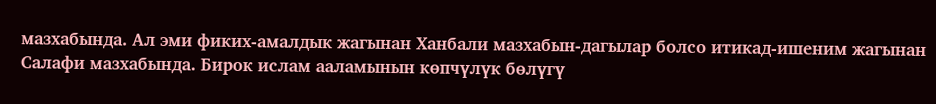мазхабында. Ал эми фиких-амалдык жагынан Ханбали мазхабын-дагылар болсо итикад-ишеним жагынан Салафи мазхабында. Бирок ислам ааламынын көпчүлүк бөлүгү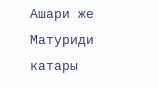Ашари же Матуриди катары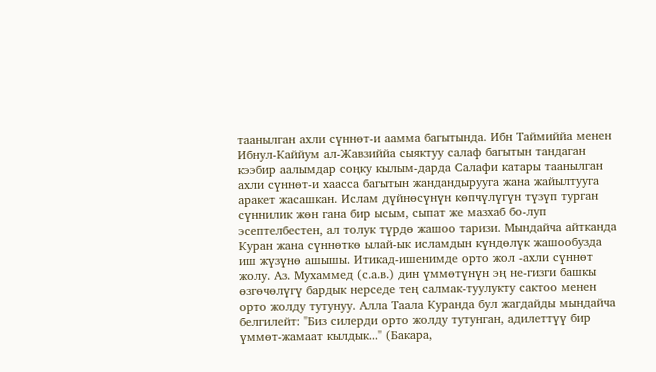таанылган ахли сүннөт-и аамма багытында. Ибн Таймиййа менен Ибнул-Каййум ал-Жавзиййа сыяктуу салаф багытын тандаган кээбир аалымдар соңку кылым-дарда Салафи катары таанылган ахли сүннөт-и хаасса багытын жандандырууга жана жайылтууга аракет жасашкан. Ислам дүйнөсүнүн көпчүлүгүн түзүп турган сүннилик жөн гана бир ысым, сыпат же мазхаб бо-луп эсептелбестен, ал толук түрдө жашоо таризи. Мындайча айтканда Куран жана сүннөткө ылай-ык исламдын күндөлүк жашообузда иш жүзүнө ашышы. Итикад-ишенимде орто жол -ахли сүннөт жолу. Аз. Мухаммед (с.а.в.) дин үммөтүнүн эң не-гизги башкы өзгөчөлүгү бардык нерседе тең салмак-туулукту сактоо менен орто жолду тутунуу. Алла Таала Куранда бул жагдайды мындайча белгилейт: "Биз силерди орто жолду тутунган, адилеттүү бир үммөт-жамаат кылдык..." (Бакара,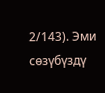2/143). Эми сөзүбүздү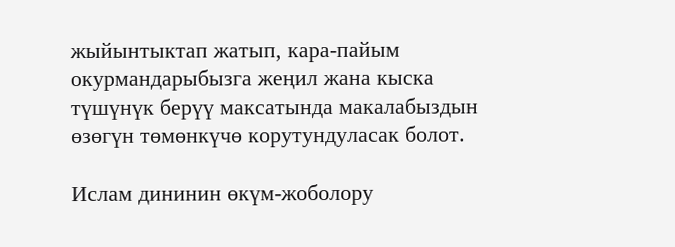жыйынтыктап жатып, кара-пайым окурмандарыбызга жеңил жана кыска түшүнүк берүү максатында макалабыздын өзөгүн төмөнкүчө корутундуласак болот.

Ислам дининин өкүм-жоболору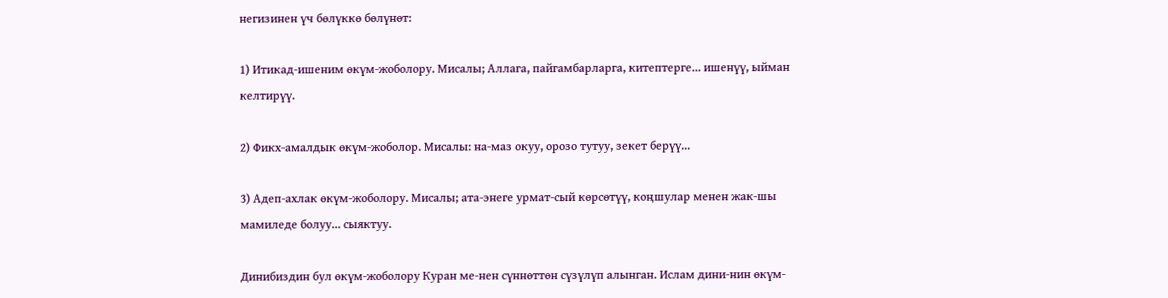негизинен үч бөлүккө бөлүнөт:

1) Итикад-ишеним өкүм-жоболору. Мисалы; Аллага, пайгамбарларга, китептерге... ишенүү, ыйман келтирүү.

2) Фикх-амалдык өкүм-жоболор. Мисалы: на-маз окуу, орозо тутуу, зекет берүү...

3) Адеп-ахлак өкүм-жоболору. Мисалы; ата-энеге урмат-сый көрсөтүү, коңшулар менен жак-шы мамиледе болуу... сыяктуу.

Динибиздин бул өкүм-жоболору Куран ме-нен сүннөттөн сүзүлүп алынган. Ислам дини-нин өкүм-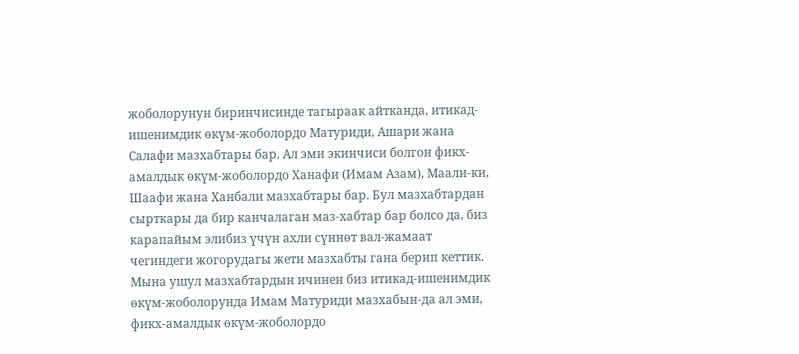жоболорунун биринчисинде тагыраак айтканда, итикад-ишенимдик өкүм-жоболордо Матуриди, Ашари жана Салафи мазхабтары бар. Ал эми экинчиси болгон фикх-амалдык өкүм-жоболордо Ханафи (Имам Азам), Маали-ки, Шаафи жана Ханбали мазхабтары бар. Бул мазхабтардан сырткары да бир канчалаган маз-хабтар бар болсо да, биз карапайым элибиз үчүн ахли сүннөт вал-жамаат чегиндеги жогорудагы жети мазхабты гана берип кеттик. Мына ушул мазхабтардын ичинен биз итикад-ишенимдик өкүм-жоболорунда Имам Матуриди мазхабын-да ал эми, фикх-амалдык өкүм-жоболордо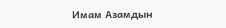Имам Азамдын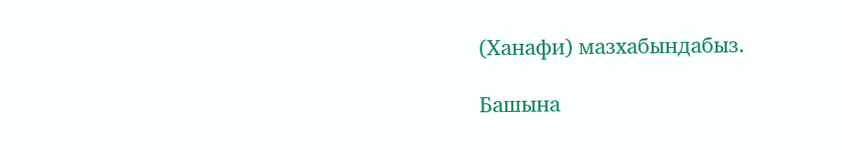(Ханафи) мазхабындабыз.

Башына